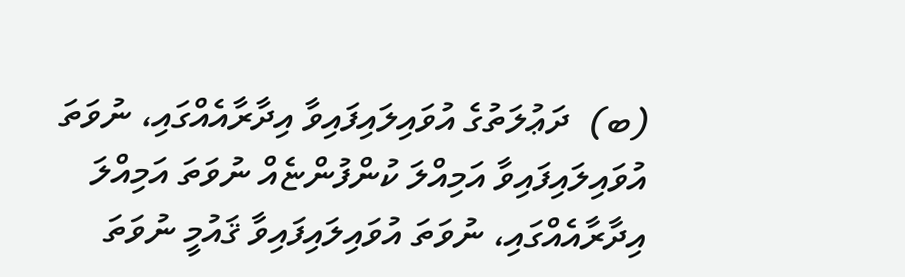(ބ)  ދަޢުލަތުގެ އުވައިލައިފައިވާ އިދާރާއެއްގައި، ނުވަތަ އުވައިލައިފައިވާ އަމިއްލަ ކުންފުންޏެއް ނުވަތަ އަމިއްލަ އިދާރާއެއްގައި، ނުވަތަ އުވައިލައިފައިވާ ޤައުމީ ނުވަތަ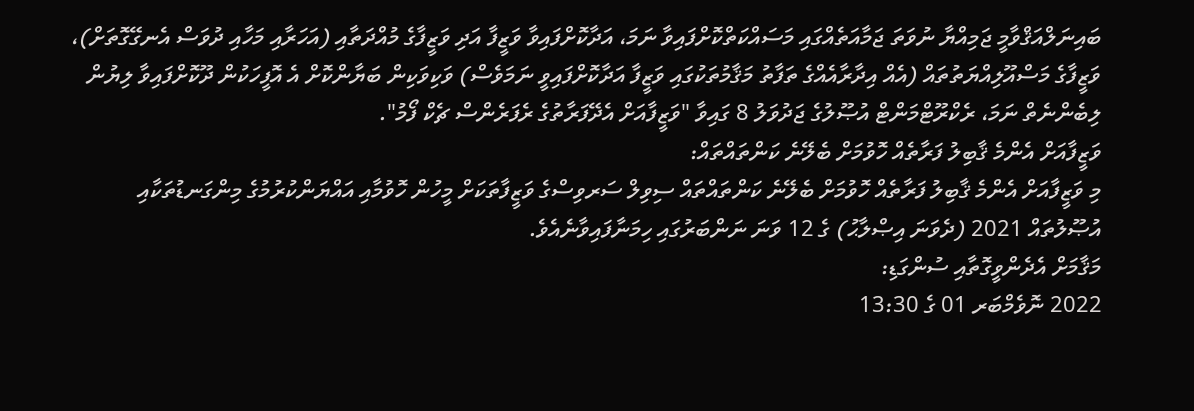ބައިނަލްއަޤްވާމީ ޖަމިއްޔާ ނުވަތަ ޖަމާއަތެއްގައި މަސައްކަތްކޮށްފައިވާ ނަމަ، އަދާކޮށްފައިވާ ވަޒީފާ އަދި ވަޒީފާގެ މުއްދަތާއި (އަހަރާއި މަހާއި ދުވަސް އެނގޭގޮތަށް)، ވަޒީފާގެ މަސްއޫލިއްޔަތުތައް (އެއް އިދާރާއެއްގެ ތަފާތު މަޤާމުތަކުގައި ވަޒީފާ އަދާކޮށްފައިވީ ނަމަވެސް) ވަކިވަކިން ބަޔާންކޮށް އެ އޮފީހަކުން ދޫކޮށްފައިވާ ލިޔުން ލިބެންނެތް ނަމަ، ރެކްރޫޓްމަންޓް އުޞޫލުގެ ޖަދުވަލު 8 ގައިވާ "ވަޒީފާއަށް އެދޭފަރާތުގެ ރެފަރެންސް ޗެކް ފޯމު".
ވަޒީފާއަށް އެންމެ ޤާބިލު ފަރާތެއް ހޮވުމަށް ބެލޭނެ ކަންތައްތައް:
މި ވަޒީފާއަށް އެންމެ ޤާބިލު ފަރާތެއް ހޮވުމަށް ބެލޭނެ ކަންތައްތައް ސިވިލް ސަރވިސްގެ ވަޒީފާތަކަށް މީހުން ހޮވުމާއި އައްޔަންކުރުމުގެ މިންގަނޑުތަކާއި އުޞޫލުތައް 2021 (ދެވަނަ އިޞްލާޙު) ގެ 12 ވަނަ ނަންބަރުގައި ހިމަނާފައިވާނެއެވެ.
މަޤާމަށް އެދެންވީގޮތާއި ސުންގަޑި:
2022 ނޮވެމްބަރ 01 ގެ 13:30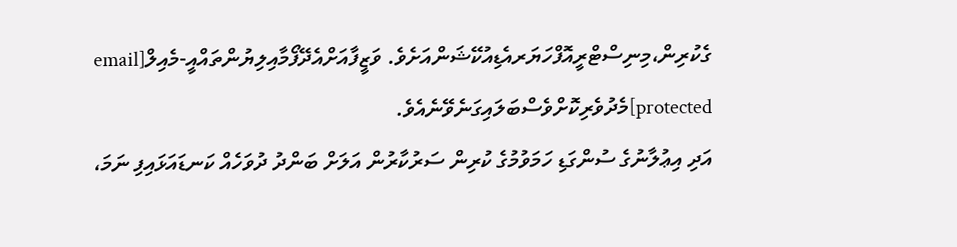ގެކުރިން،މިނިސްޓްރީއޮފްހަޔަރއެޑިއުކޭޝަންއަށެވެ. ވަޒީފާއަށްއެދޭފޯމާއިލިޔުންތައްއީ-މެއިލް[email protected]މެދުވެރިކޮށްވެސްބަލައިގަނެވޭނެއެވެ.
އަދި އިޢުލާނުގެ ސުންގަޑި ހަމަވުމުގެ ކުރިން ސަރުކާރުން އަލަށް ބަންދު ދުވަހެއް ކަނޑައަޅައިފި ނަމަ،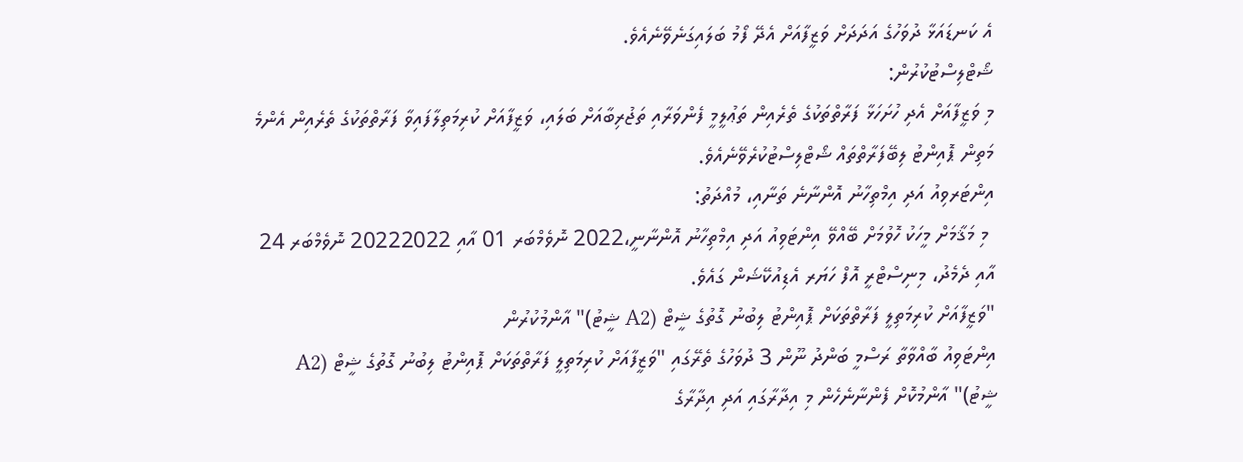އެ ކަނޑައަޅާ ދުވަހުގެ އަދަދަށް ވަޒީފާއަށް އެދޭ ފޯމު ބަލައިގަނެވޭނެއެވެ.
ޝޯޓްލިސްޓުކުރުން:
މި ވަޒީފާއަށް އެދި ހުށަހަޅާ ފަރާތްތަކުގެ ތެރެއިން ތަޢުލީމީ ފެންވަރާއި ތަޖުރިބާއަށް ބަލައި، ވަޒީފާއަށް ކުރިމަތިލާފައިވާ ފަރާތްތަކުގެ ތެރެއިން އެންމެ މަތިން ޕޮއިންޓު ލިބޭފަރާތްތައް ޝޯޓްލިސްޓުކުރެވޭނެއެވެ.
އިންޓަރވިއު އަދި އިމްތިހާނު އޮންނާނެ ތަނާއި، މުއްދަތު:
 މި މަޤާމަށް މީހަކު ހޮވުމަށް ބޭއްވޭ އިންޓަވިއު އަދި އިމްތިހާނު އޮންނާނީ،2022 ނޮވެމްބަރ 01 އާއި 20222022 ނޮވެމްބަރ 24 އާއި ދެމެދު، މިނިސްޓްރީ އޮފް ހަޔަރ އެޑިއުކޭޝަން ގައެވެ.
"ވަޒީފާއަށް ކުރިމަތިލީ ފަރާތްތަކަށް ޕޮއިންޓު ލިބުނު ގޮތުގެ ޝީޓް (A2 ޝީޓު)" އާންމުކުރުން
އިންޓަވިއު ބާއްވާތާ ރަސްމީ ބަންދު ނޫން 3 ދުވަހުގެ ތެރޭގައި "ވަޒީފާއަށް ކުރިމަތިލީ ފަރާތްތަކަށް ޕޮއިންޓު ލިބުނު ގޮތުގެ ޝީޓް (A2 ޝީޓު)" އާންމުކޮށް ފެންނާނެހެން މި އިދާރާގައި އަދި އިދާރާގެ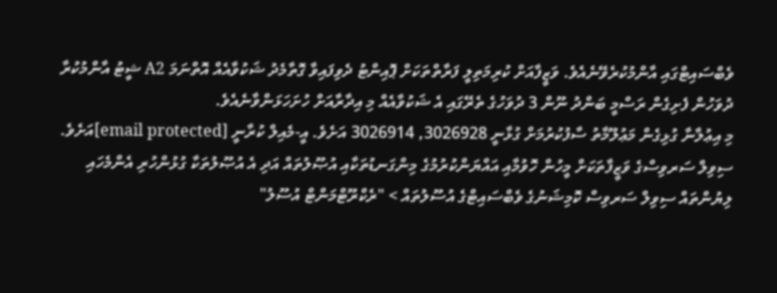ވެބްސައިޓްގައި އާންމުކުރެވޭނެއެވެ. ވަޒީފާއަށް ކުރިމަތިލީ ފަރާތްތަކަށް ޕޮއިންޓު ދެވިފައިވާ ގޮތާމެދު ޝަކުވާއެއް އޮތްނަމަ A2 ޝީޓު އާންމުކުރާ ދުވަހުން ފެށިގެން ރަސްމީ ބަންދު ނޫން 3 ދުވަހުގެ ތެރޭގައި އެ ޝަކުވާއެއް މި އިދާރާއަށް ހުށަހަޅަންވާނެއެވެ.
މި އިޢުލާނާ ގުޅިގެން މަޢުލޫމާތު ސާފުކުރުމަށް ގުޅާނީ 3026928, 3026914 އަށެވެ. އީ-މެއިލް ކުރާނީ [email protected]އަށެވެ.
ސިވިލް ސަރވިސްގެ ވަޒީފާތަކަށް މީހުން ހޮވުމާއި އައްޔަންކުރުމުގެ މިންގަނޑުތަކާއި އުޞޫލުތައް އަދި އެ އުޞޫލުތަކާ ގުޅުންހުރި އެންމެހައި ލިޔުންތައް ސިވިލް ސަރވިސް ކޮމިޝަނުގެ ވެބްސައިޓްގެ އުސޫލުތައް > "ރެކްރޫޓްމަންޓް އުސޫލު"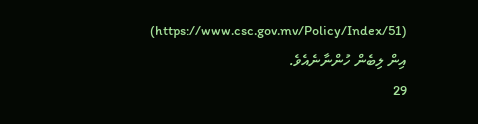(https://www.csc.gov.mv/Policy/Index/51) އިން ލިބެން ހުންނާނެއެވެ.
29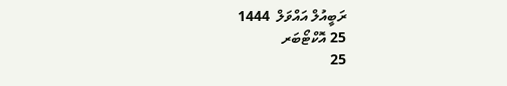ރަބީއުލް އައްވަލް  1444
25 އޮކްޓޯބަރ
25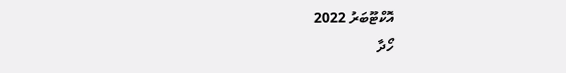އޮކްޓޫބަރު 2022
ހޯދާ